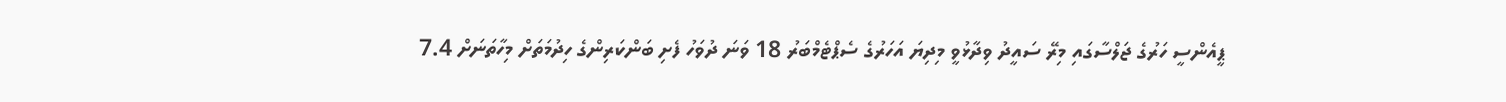ޕީއެންސީ ހަރުގެ ޖަލްސާގައި މިރޭ ސައީދު ވިދާޅުވީ މިދިޔަ އަހަރުގެ ސެޕްޓެމްބަރު 18 ވަނަ ދުވަހު ފެށި ބަންކަރިންގެ ހިދުމަތަށް މިހާތަނަށް 7.4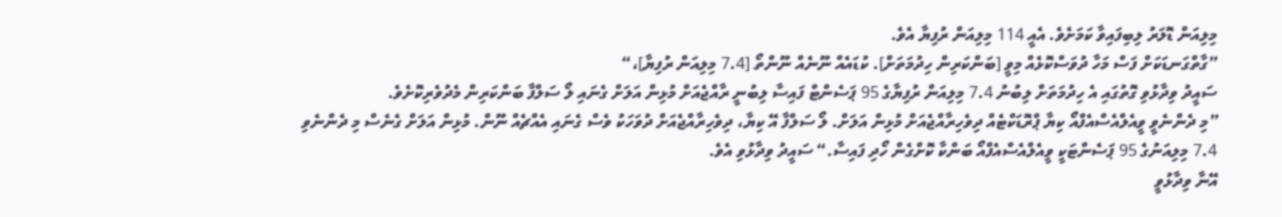މިލިއަން ޑޮލަރު ލިބިފައިވާ ކަމަށެވެ. އެއީ 114 މިލިއަން ރުފިޔާ އެވެ.
”ގާތްގަނޑަކަށް ފަސް މަހާ ދުވަސްކޮޅެއް މިވީ [ބަންކަރިން ހިދުމަތަށް]. ކުޑައެއް ނޫނެއް ނޫންތޯ [7.4 މިލިއަން ރުފިޔާ]،“
ސައީދު ވިދާޅުވި ގޮތުގައި އެ ހިދުމަތަށް ލިބުނު 7.4 މިލިއަން ރުފިޔާގެ 95 ޕަސެންޓް ފައިސާ ލިބުނީ ރާއްޖެއަށް މުޅިން އަލަށް ގެނައި ލޯ ސަލްފާ ބަންކަރިން މެދުވެރިކޮށެވެ.
”މި ދެންނެވީ ވީއެލްއެސްއެފްއޯ ކިޔާ ޕްރޮޑަކްޓެއް ދިވެހިރާއްޖެއަށް މުޅިން އަލަށް. ލޯ ސަލްފާ އޭ ކިޔާ، ދިވެހިރާއްޖެއަށް ދުވަހަކު ވެސް ގެނައި އެއްޗެއް ނޫން. މުޅިން އަލަށް ގެނެސް މި ދެންނެވި 7.4 މިލިއަނުގެ 95 ޕަސެންޓަކީ ވީއެލްއެސްއެފްއޯ ބަންކާ ކޮށްގެން ހޯދި ފައިސާ.“ ސައީދު ވިދާޅުވި އެވެ.
އޭނާ ވިދާޅުވީ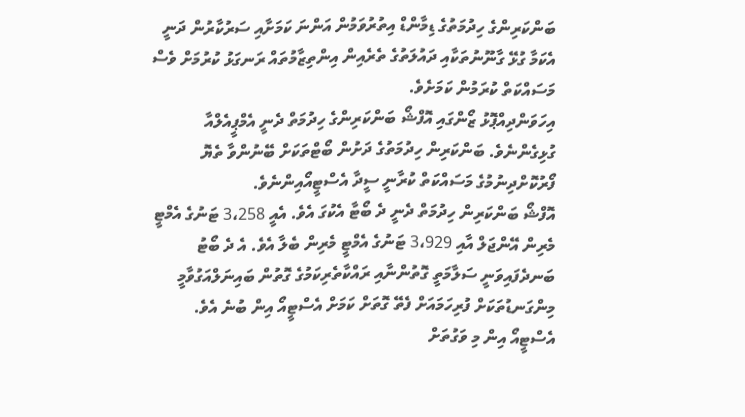ބަންކަރިންގެ ހިދުމަތުގެ ޑިމާންޑް އިތުރުވަމުން އަންނަ ކަމަށާއި ސަރުކާރުން ދަނީ އެކަމާ ގުޅޭ ގާނޫނުތަކާއި ދައުލަތުގެ ތެރެއިން އިންތިޒާމުތައް ރަނގަޅު ކުރުމަށް ވެސް މަސައްކަތް ކުރަމުން ކަމަށެވެ.
އިހަވަންދިއްޕޮޅު ޒޯންގައި އޮފްޝޯ ބަންކަރިންގެ ހިދުމަތް ދެނީ އެމްޕީއެލްއާ ގުޅިގެންނެވެ. ބަންކަރިން ހިދުމަތުގެ ދަށުން ބޯޓްތަކަށް ބޭނުންވާ ތެޔޮ ފޯރުކޮށްދިނުމުގެ މަސައްކަތް ކުރާނީ ސީދާ އެސްޓީއޯއިންނެވެ.
އޮފްޝޯ ބަންކަރިން ހިދުމަތް ދެނީ ދެ ބޯޓާ އެކުގަ އެވެ. އެއީ 3،258 ޓަނުގެ އެމްޓީ މެރިން އޭންޖަލް އާއި 3،929 ޓަނުގެ އެމްޓީ މެރިން ބެލާ އެވެ. އެ ދެ ބޯޓު ބަނދެފައިވަނީ ސަލާމަތީ ގޮތުންނާއި ރައްކާތެރިކަމުގެ ގޮތުން ބައިނަލްއަގުވާމީ މިންގަނޑުތަކަށް ފުރިހަމައަށް ފެތޭ ގޮތަށް ކަމަށް އެސްޓީއޯ އިން ބުނެ އެވެ.
އެސްޓީއޯ އިން މި ވަގުތަށް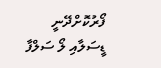ފޯރުކޮށްދޭނީ ޑީސަލާއި ލޯ ސަލްފާ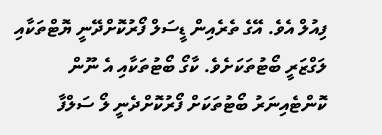ފިއުލް އެވެ. އޭގެ ތެރެއިން ޑީސަލް ފޯރުކޮށްދޭނީ ޔޮޓްތަކާއި ލަގްޒަރީ ބޯޓުތަކަށެވެ. ކާގޯ ބޯޓުތަކާއި އެ ނޫން ކޮންޓެއިނަރު ބޯޓުތަކަށް ފޯރުކޮށްދެނީ ލޯ ސަލްފާ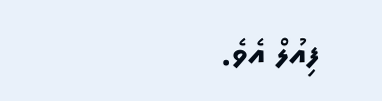ފިއުލް އެވެ.